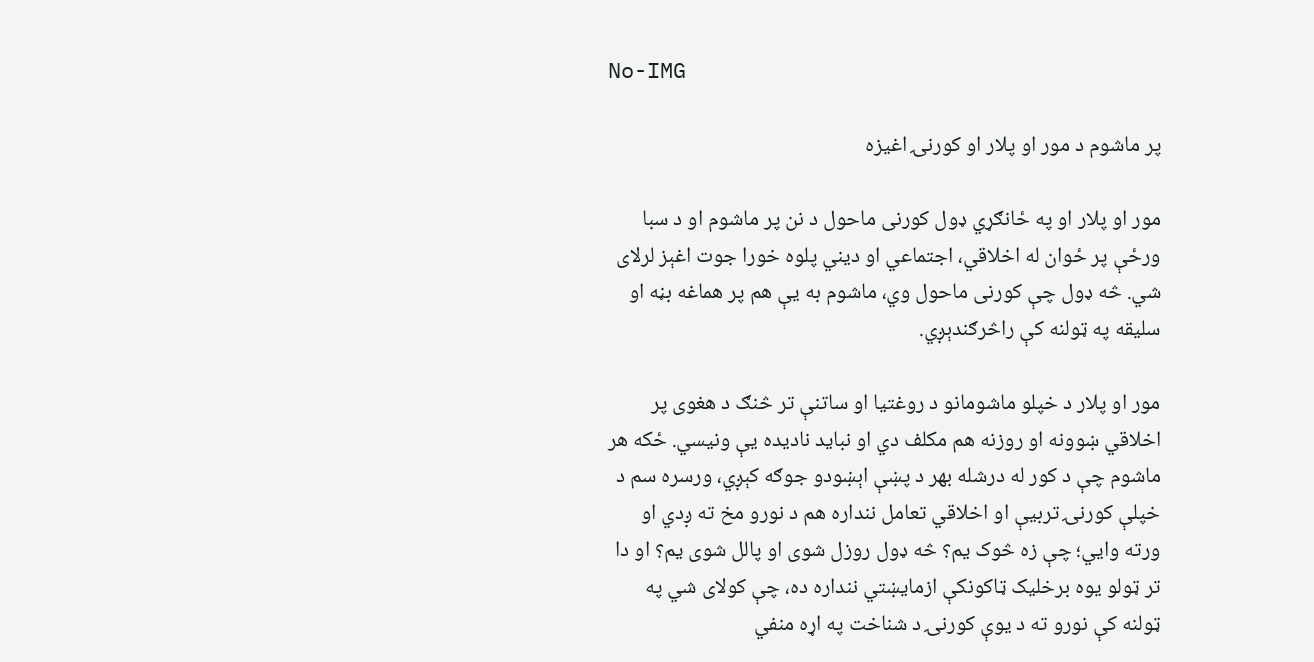No-IMG

پر ماشوم د مور او پلار او کورنۍ اغيزه

مور او پلار او په ځانګړي ډول کورنی ماحول د نن پر ماشوم او د سبا ورځې پر ځوان له اخلاقي، اجتماعي او ديني پلوه خورا جوت اغېز لرلای شي. څه ډول چې کورنی ماحول وي، ماشوم به يې هم پر هماغه بڼه او سليقه په ټولنه کې راڅرګندېږي.

مور او پلار د خپلو ماشومانو د روغتیا او ساتنې تر څنګ د هغوی پر اخلاقي ښوونه او روزنه هم مکلف دي او نبايد ناديده يې ونيسي. ځکه هر ماشوم چې د کور له درشله بهر د پښې اېښودو جوګه کېږي، ورسره سم د خپلې کورنۍ تربيې او اخلاقي تعامل ننداره هم د نورو مخ ته ږدي او ورته وايي؛ چې زه څوک يم؟ څه ډول روزل شوی او پالل شوی يم؟ او دا تر ټولو يوه برخليک ټاکونکې ازمايښتي ننداره ده، چې کولای شي په ټولنه کې نورو ته د يوې کورنۍ د شناخت په اړه منفي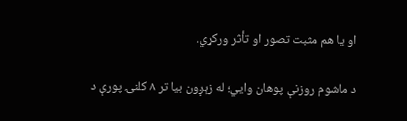او يا هم مثبت تصور او تأثر ورکړي.

د ماشوم روزنې پوهان وايي؛ له زېږون بيا تر ۸ کلنۍ پورې د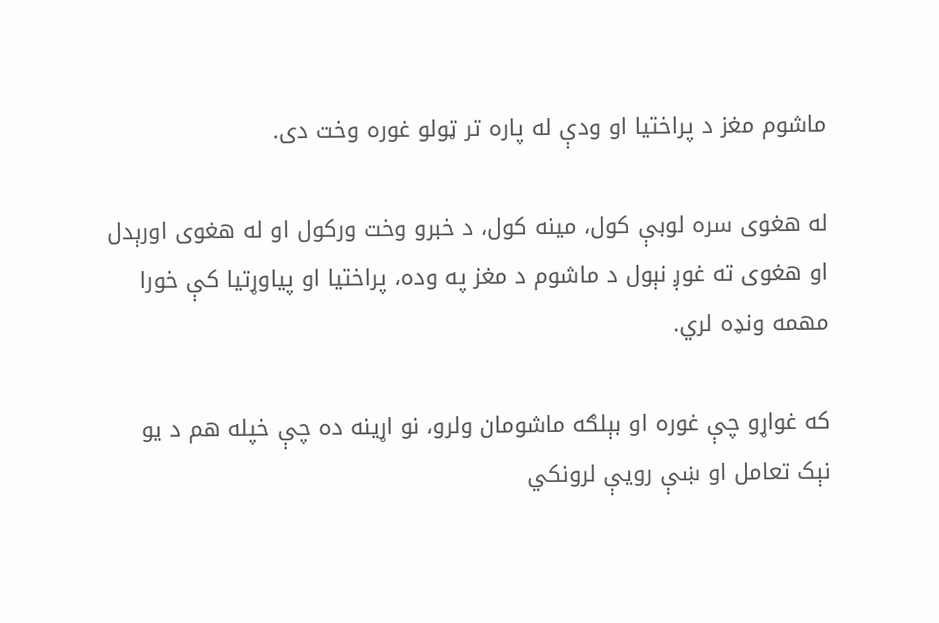ماشوم مغز د پراختیا او ودې له پاره تر ټولو غوره وخت دی.

له هغوی سره لوبې کول، مینه کول، د خبرو وخت ورکول او له هغوی اورېدل او هغوی ته غوږ نېول د ماشوم د مغز په وده، پراختيا او پیاوړتیا کې خورا مهمه ونډه لري.

که غواړو چې غوره او بېلګه ماشومان ولرو، نو اړينه ده چې خپله هم د يو نېک تعامل او ښې رويې لرونکي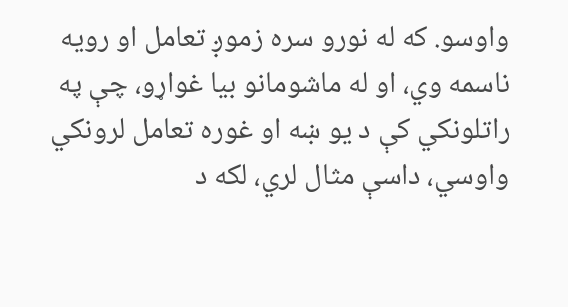واوسو. که له نورو سره زموږ تعامل او رويه ناسمه وي، او له ماشومانو بيا غواړو، چې په راتلونکي کې د يو ښه او غوره تعامل لرونکي واوسي، داسې مثال لري، لکه د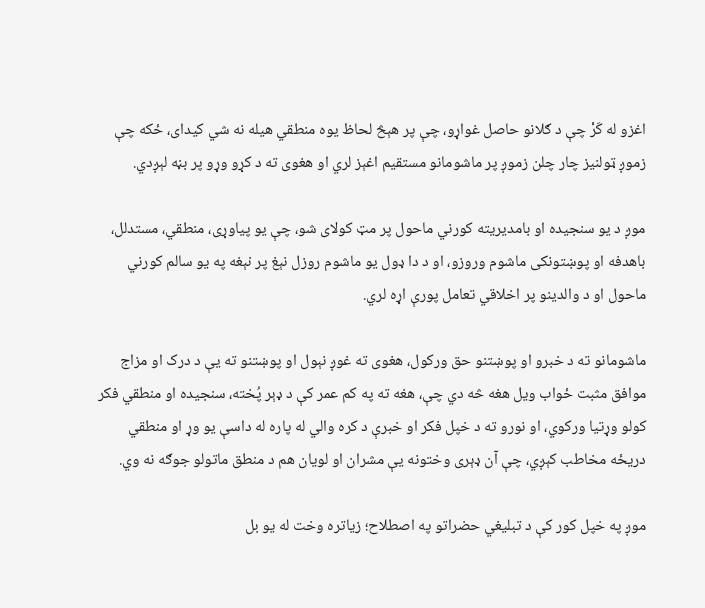اغزو له کَرْ چې د ګلانو حاصل غواړو، چې پر هېڅ لحاظ يوه منطقي هيله نه شي کیدای، ځکه چې زموږ ټولنيز چار چلن زموږ پر ماشومانو مستقيم اغېز لري او هغوی ته د کړو وړو پر بڼه لېږدي.

موږ د يو سنجيده او بامديريته کورني ماحول پر مټ کولای شو، چې یو پیاوړی، منطقي، مستدلل، باهدفه او پوښتونکی ماشوم وروزو، او د دا ډول يو ماشوم روزل نېغ پر نېغه په يو سالم کورني ماحول او د والدينو پر اخلاقي تعامل پورې اړه لري.

ماشومانو ته د خبرو او پوښتنو حق ورکول، هغوی ته غوږ نېول او پوښتنو ته يې د درک او مزاج موافق مثبت ځواب ويل هغه څه دي چې، هغه ته په کم عمر کې د ډېر پُخته، سنجيده او منطقي فکر کولو وړتيا ورکوي، او نورو ته د خپل فکر او خبرې د کره والي له پاره له داسې يو وړ او منطقي دريځه مخاطب کېږي، چې آن ډېری وختونه يې مشران او لويان هم د منطق ماتولو جوګه نه وي.

موږ په خپل کور کې د تبليغي حضراتو په اصطلاح؛ زياتره وخت له يو بل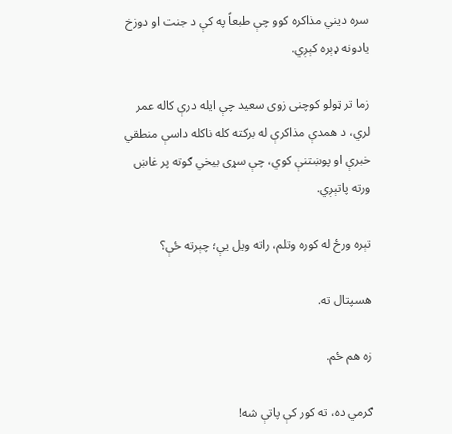سره ديني مذاکره کوو چې طبعاً په کې د جنت او دوزخ يادونه ډېره کېږي.

زما تر ټولو کوچنی زوی سعيد چې ايله درې کاله عمر لري، د همدې مذاکرې له برکته کله ناکله داسې منطقي خبرې او پوښتنې کوي، چې سړی بيخي ګوته پر غاښ ورته پاتېږي.

تېره ورځ له کوره وتلم، راته ويل يې؛ چېرته ځې؟

هسپتال ته.

زه هم ځم.

ګرمي ده، ته کور کې پاتې شه!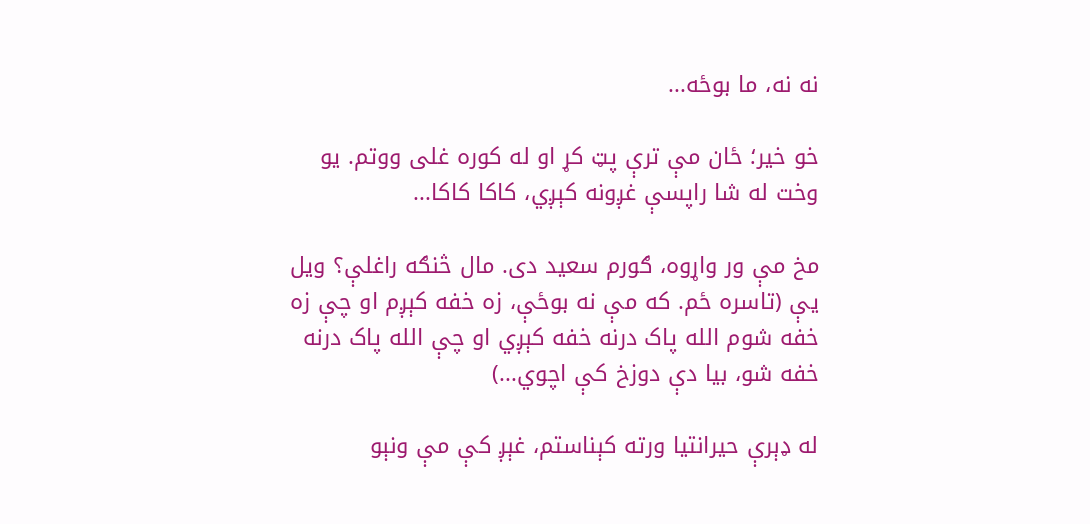نه نه، ما بوځه...

خو خير؛ ځان مې ترې پټ کړ او له کوره غلی ووتم. يو وخت له شا راپسې غږونه کېږي، کاکا کاکا...

مخ مې ور واړوه، ګورم سعيد دی. مال څنګه راغلې؟ ويل يې (تاسره ځم. که مې نه بوځې، زه خفه کېږم او چې زه خفه شوم الله پاک درنه خفه کېږي او چې الله پاک درنه خفه شو، بيا دې دوزخ کې اچوي...)

له ډېرې حيرانتيا ورته کېناستم، غېږ کې مې ونېو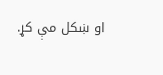او ښکل مې کړ.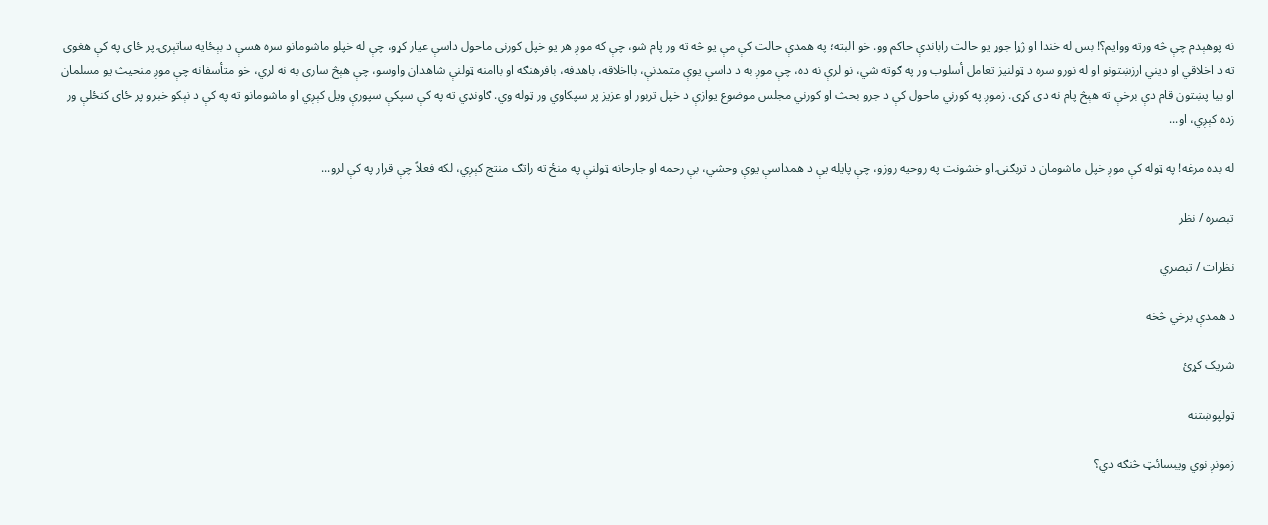نه پوهېدم چې څه ورته ووايم؟! بس له خندا او ژړا جوړ يو حالت راباندې حاکم وو. خو البته؛ په همدې حالت کې مې يو څه ته ور پام شو، چې که موږ هر يو خپل کورنی ماحول داسې عيار کړو، چې له خپلو ماشومانو سره هسې د بېځايه ساتېرۍ پر ځای په کې هغوی ته د اخلاقي او ديني ارزښتونو او له نورو سره د ټولنيز تعامل أسلوب ور په ګوته شي، نو لرې نه ده، چې موږ به د داسې يوې متمدنې، بااخلاقه، باهدفه، بافرهنګه او باامنه ټولنې شاهدان واوسو، چې هېڅ ساری به نه لري، خو متأسفانه چې موږ منحيث يو مسلمان او بيا پښتون قام دې برخې ته هېڅ پام نه دی کړی. زموږ په کورني ماحول کې د جرو بحث او کورني مجلس موضوع يوازې د خپل تربور او عزيز پر سپکاوي ور ټوله وي. ګاونډي ته په کې سپکې سپورې ويل کېږي او ماشومانو ته په کې د نېکو خبرو پر ځای کنځلې ور زده کېږي، او...

له بده مرغه! په ټوله کې موږ خپل ماشومان د تربګنۍ او خشونت په روحيه روزو، چې پايله يې د همداسې يوې وحشي، بې رحمه او جارحانه ټولنې په منځ ته راتګ منتج کېږي، لکه فعلاً چې قرار په کې لرو...

تبصره / نظر

نظرات / تبصري

د همدې برخي څخه

شریک کړئ

ټولپوښتنه

زمونږ نوي ویبسائټ څنګه دي؟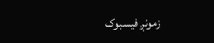زمونږ فيسبوک